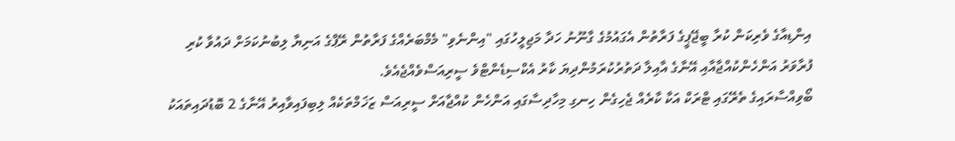އިންޑިއާގެ ވެރިކަން ކުރާ ބީޖޭޕީގެ ފަރާތުން އެގައުމުގެ ގާނޫނު ހަދާ މަޖިލީހުގައި "އިންނެވި" މެމްބަރެއްގެ ފަރާތުން ރޭޕްގެ އަނިޔާ ލިބުނުކަމަށް ދައުވާ ކުރި ފުރާވަރު އަންހެންކުއްޖާއާއި އޭނާގެ އާއިލާ ދަތުރުކުރަމުންދިޔަ ކާރު އެކްސިޑެންޓްވެ ސީރިއަސްވެއްޖެއެވެ.
ބޯވިއްސާރައިގެ ތެރޭގައި ޓްރަކް އަކާ ކާރެއް ޖެހިގެން ހިނގި މިހާދިސާގައި އަންހެން ކުއްޖާއަށް ސީރިއަސް ޒަޚަމްތަކެއް ލިބިފައިވާއިރު އޭނާގެ 2 ބޮޑުދައިތައަކު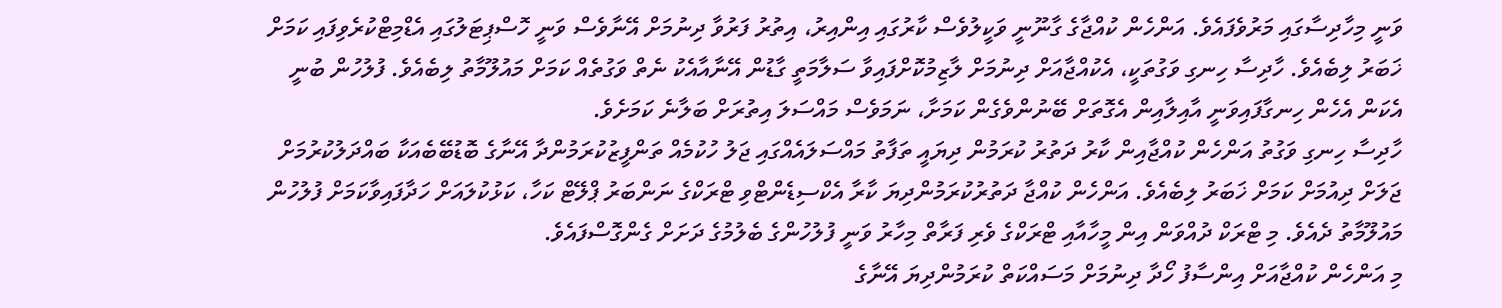ވަނީ މިހާދިސާގައި މަރުވެފައެވެ. އަންހެން ކުއްޖާގެ ގާނޫނީ ވަކީލުވެސް ކާރުގައި އިންއިރު، އިތުރު ފަރުވާ ދިނުމަށް އޭނާވެސް ވަނީ ހޮސްޕިޓަލުގައި އެޑްމިޓްކުރެވިފައި ކަމަށް ޚަބަރު ލިބެއެވެ. ހާދިސާ ހިނގި ވަގުތަކީ، އެކުއްޖާއަށް ދިނުމަށް ލާޒިމުކޮށްފައިވާ ސަލާމަތީ ގާޑުން އޭނާއާއެކު ނެތް ވަގުތެއް ކަމަށް މައުލޫމާތު ލިބެއެވެ. ފުލުހުން ބުނީ އެކަން އެހެން ހިނގާފައިވަނީ އާއިލާއިން އެގޮތަށް ބޭނުންވެގެން ކަމަށާ، ނަމަވެސް މައްސަލަ އިތުރަށް ބަލާނެ ކަމަށެވެ.
ހާދިސާ ހިނގި ވަގުތު އަންހެން ކުއްޖާއިން ކާރު ދަތުރު ކުރަމުން ދިޔައީ ތަފާތު މައްސަލައެއްގައި ޖަލު ހުކުމެއް ތަންފީޒުކުރަމުންދާ އޭނާގެ ބޮޑުބޭބެއަކާ ބައްދަލުކުރުމަށް ޖަލަށް ދިއުމަށް ކަމަށް ޚަބަރު ލިބެއެވެ. އަންހެން ކުއްޖާ ދަތުރުކުރަމުންދިޔަ ކާރާ އެކްސިޑެންޓްވި ޓްރަކްގެ ނަންބަރު ޕްލޭޓް ކަހާ، ކަޅުކުލައަށް ހަދާފައިވާކަމަށް ފުލުހުން މައުލޫމާތު ދެއެވެ. މި ޓްރަކް ދުއްވަން އިން މީހާއާއި ޓްރަކްގެ ވެރި ފަރާތް މިހާރު ވަނީ ފުލުހުންގެ ބެލުމުގެ ދަށަށް ގެންގޮސްފައެވެ.
މި އަންހެން ކުއްޖާއަށް އިންސާފު ހޯދާ ދިނުމަށް މަސައްކަތް ކުރަމުންދިޔަ އޭނާގެ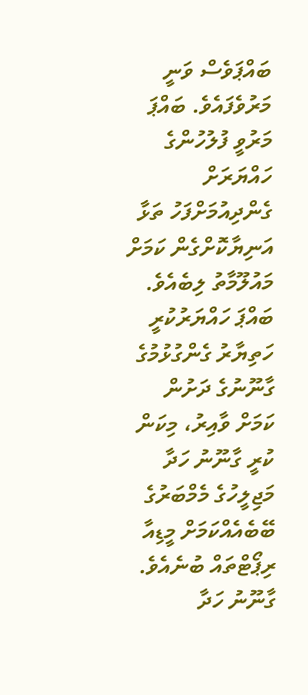ބައްޕަވެސް ވަނީ މަރުވެފައެވެ. ބައްޕަ މަރުވީ ފުލުހުންގެ ހައްޔަރަށް ގެންދިއުމަށްފަހު ތަޅާ އަނިޔާކޮށްގެން ކަމަށް މައުލޫމާތު ލިބެއެވެ. ބައްޕަ ހައްޔަރުކުރީ ހަތިޔާރު ގެންގުޅުމުގެ ގާނޫނުގެ ދަށުން ކަމަށް ވާއިރު، މިކަން ކުރީ ގާނޫނު ހަދާ މަޖިލީހުގެ މެމްބަރުގެ ބޭބެއެއްކަމަށް މީޑިއާ ރިޕޯޓްތައް ބުނެއެވެ.
ގާނޫނު ހަދާ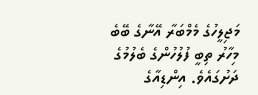މަޖިލީހުގެ މެމްބަރާ އޭނާގެ ބޭބެ މިހާރު ތިބީ ފުލުހުންގެ ބެލުމުގެ ދަށުގައެވެ. އިންޑިއާގެ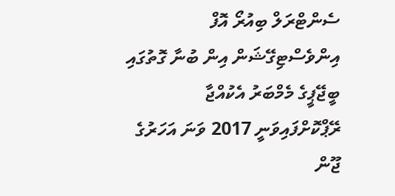ސެންޓްރަލް ބިއުރޯ އޮފް އިންވެސްޓިގޭޝަން އިން ބުނާ ގޮތުގައި ބީޖޭޕީގެ މެމްބަރު އެކުއްޖާ ރޭޕްކޮށްފައިވަނީ 2017 ވަނަ އަހަރުގެ ޖޫން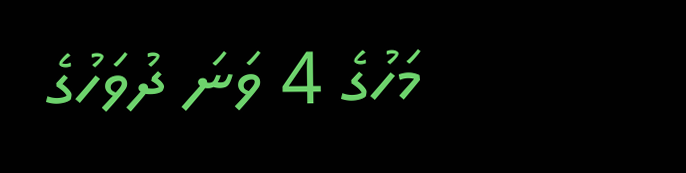މަހުގެ 4 ވަނަ ދުވަހުގެ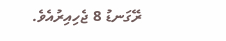ރޭގަނޑު 8 ޖެހިއިރުއެވެ.